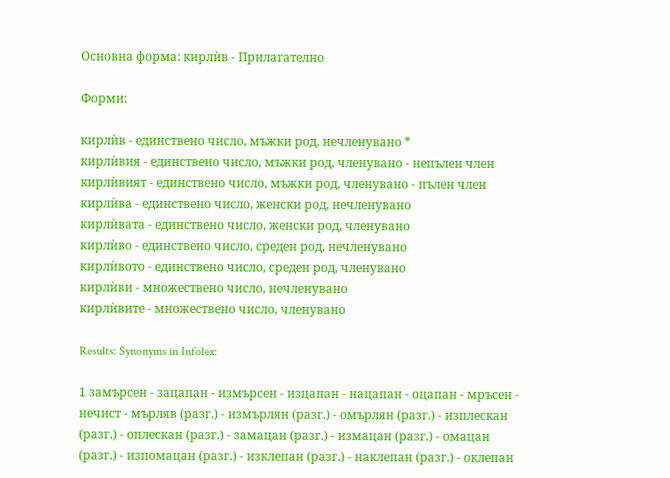Основна форма: кирлѝв - Прилагателно

Форми:

кирлѝв - единствено число, мъжки род, нечленувано *
кирлѝвия - единствено число, мъжки род, членувано - непълен член
кирлѝвият - единствено число, мъжки род, членувано - пълен член
кирлѝва - единствено число, женски род, нечленувано
кирлѝвата - единствено число, женски род, членувано
кирлѝво - единствено число, среден род, нечленувано
кирлѝвото - единствено число, среден род, членувано
кирлѝви - множествено число, нечленувано
кирлѝвите - множествено число, членувано

Results: Synonyms in Infolex:

1 замърсен - зацапан - измърсен - изцапан - нацапан - оцапан - мръсен - нечист - мърляв (разг.) - измърлян (разг.) - омърлян (разг.) - изплескан (разг.) - оплескан (разг.) - замацан (разг.) - измацан (разг.) - омацан (разг.) - изпомацан (разг.) - изклепан (разг.) - наклепан (разг.) - оклепан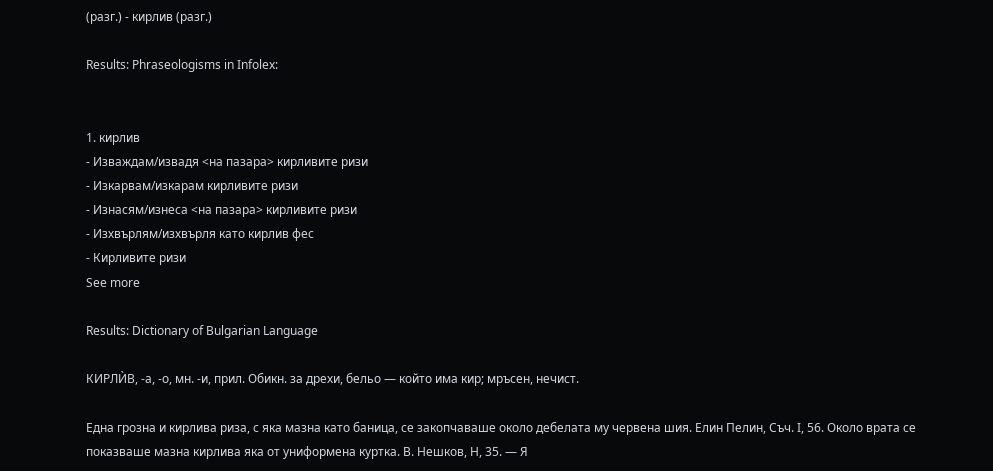(разг.) - кирлив (разг.)

Results: Phraseologisms in Infolex:


1. кирлив
- Изваждам/извадя <на пазара> кирливите ризи
- Изкарвам/изкарам кирливите ризи
- Изнасям/изнеса <на пазара> кирливите ризи
- Изхвърлям/изхвърля като кирлив фес
- Кирливите ризи
See more

Results: Dictionary of Bulgarian Language

КИРЛЍВ, -а, -о, мн. -и, прил. Обикн. за дрехи, бельо — който има кир; мръсен, нечист.

Една грозна и кирлива риза, с яка мазна като баница, се закопчаваше около дебелата му червена шия. Елин Пелин, Съч. I, 56. Около врата се показваше мазна кирлива яка от униформена куртка. В. Нешков, Н, 35. — Я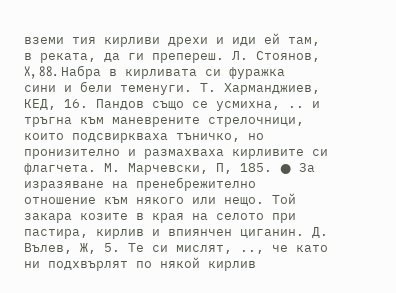вземи тия кирливи дрехи и иди ей там, в реката, да ги препереш. Л. Стоянов, X, 88. Набра в кирливата си фуражка сини и бели теменуги. Т. Харманджиев, КЕД, 16. Пандов също се усмихна, .. и тръгна към маневрените стрелочници, които подсвиркваха тъничко, но пронизително и размахваха кирливите си флагчета. М. Марчевски, П, 185. ● За изразяване на пренебрежително отношение към някого или нещо. Той закара козите в края на селото при пастира, кирлив и впиянчен циганин. Д. Вълев, Ж, 5. Те си мислят, .., че като ни подхвърлят по някой кирлив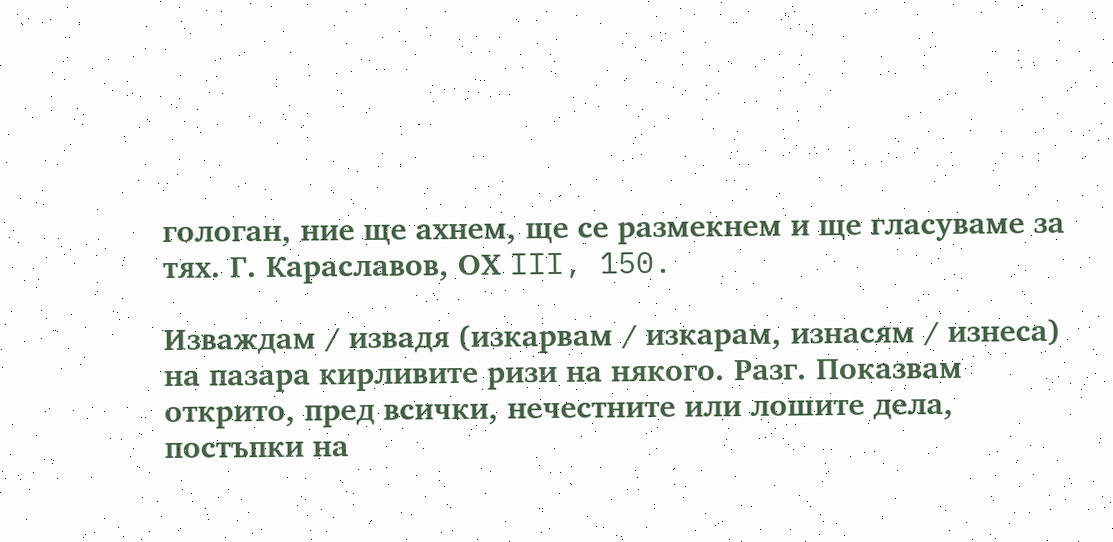гологан, ние ще ахнем, ще се размекнем и ще гласуваме за тях. Г. Караславов, ОХ III, 150.

Изваждам / извадя (изкарвам / изкарам, изнасям / изнеса) на пазара кирливите ризи на някого. Разг. Показвам открито, пред всички, нечестните или лошите дела, постъпки на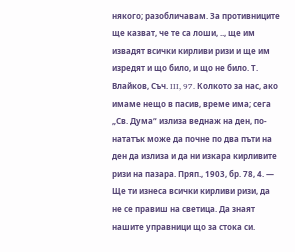някого; разобличавам. За противниците ще казват, че те са лоши, .., ще им извадят всички кирливи ризи и ще им изредят и що било, и що не било. Т. Влайков, Съч. III, 97. Колкото за нас, ако имаме нещо в пасив, време има; сега „Св. Дума“ излиза веднаж на ден, по-нататък може да почне по два пъти на ден да излиза и да ни изкара кирливите ризи на пазара. Пряп., 1903, бр. 78, 4. — Ще ти изнеса всички кирливи ризи, да не се правиш на светица. Да знаят нашите управници що за стока си.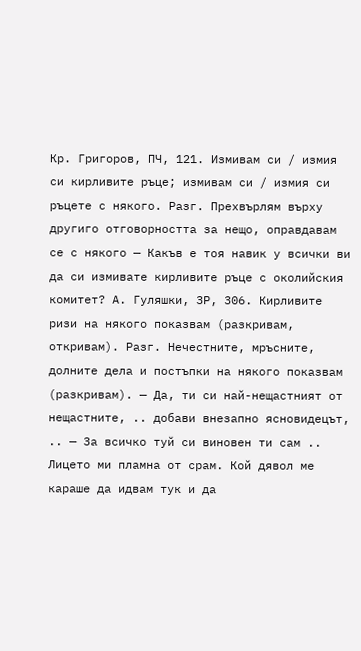Кр. Григоров, ПЧ, 121. Измивам си / измия си кирливите ръце; измивам си / измия си ръцете с някого. Разг. Прехвърлям върху другиго отговорността за нещо, оправдавам се с някого — Какъв е тоя навик у всички ви да си измивате кирливите ръце с околийския комитет? А. Гуляшки, ЗР, 306. Кирливите ризи на някого показвам (разкривам, откривам). Разг. Нечестните, мръсните, долните дела и постъпки на някого показвам (разкривам). — Да, ти си най-нещастният от нещастните, .. добави внезапно ясновидецът, .. — За всичко туй си виновен ти сам .. Лицето ми пламна от срам. Кой дявол ме караше да идвам тук и да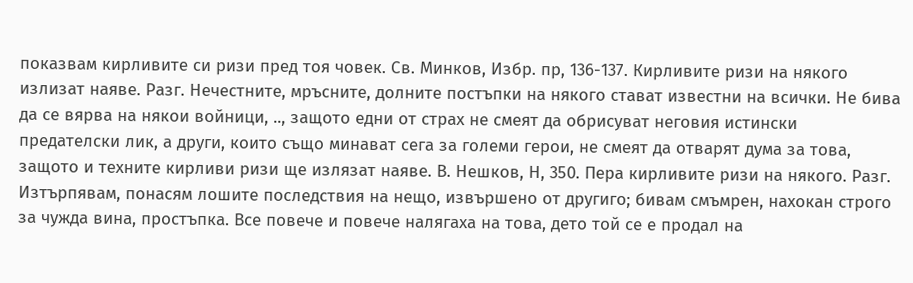показвам кирливите си ризи пред тоя човек. Св. Минков, Избр. пр, 136-137. Кирливите ризи на някого излизат наяве. Разг. Нечестните, мръсните, долните постъпки на някого стават известни на всички. Не бива да се вярва на някои войници, .., защото едни от страх не смеят да обрисуват неговия истински предателски лик, а други, които също минават сега за големи герои, не смеят да отварят дума за това, защото и техните кирливи ризи ще излязат наяве. В. Нешков, Н, 350. Пера кирливите ризи на някого. Разг. Изтърпявам, понасям лошите последствия на нещо, извършено от другиго; бивам смъмрен, нахокан строго за чужда вина, простъпка. Все повече и повече налягаха на това, дето той се е продал на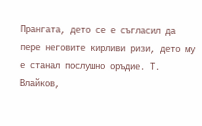Прангата, дето се е съгласил да пере неговите кирливи ризи, дето му е станал послушно оръдие. Т. Влайков,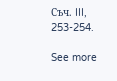Съч. III, 253-254.

See more